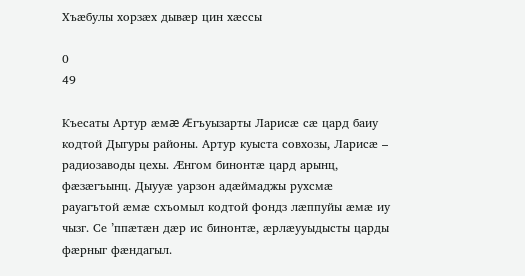Хъæбулы хорзæх дывæр цин хæссы

0
49

Къесаты Артур æмæ Æгъуызарты Ларисæ сæ цард баиу кодтой Дыгуры районы. Артур куыста совхозы, Ларисæ – радиозаводы цехы. Æнгом бинонтæ цард арынц, фæзæгъынц. Дыууæ уарзон адæймаджы рухсмæ рауагътой æмæ схъомыл кодтой фондз лæппуйы æмæ иу чызг. Се ’ппæтæн дæр ис бинонтæ, æрлæууыдысты царды фæрныг фæндагыл.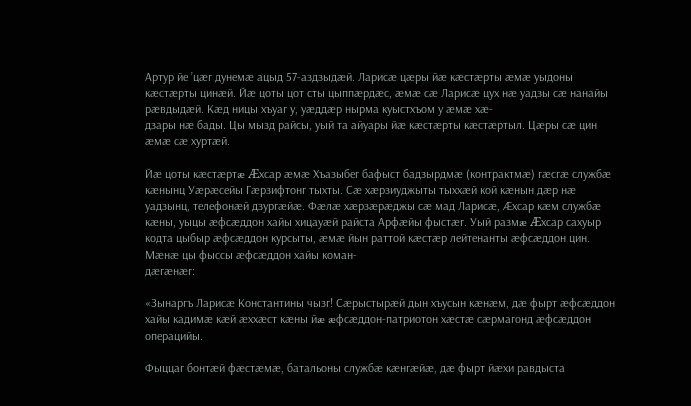Артур йе ’цæг дунемæ ацыд 57-аздзыдæй. Ларисæ цæры йæ кæстæрты æмæ уыдоны кæстæрты цинæй. Йæ цоты цот сты цыппæрдæс, æмæ сæ Ларисæ цух нæ уадзы сæ нанайы рæвдыдæй. Кæд ницы хъуаг у, уæддæр нырма куыстхъом у æмæ хæ-
дзары нæ бады. Цы мызд райсы, уый та айуары йæ кæстæрты кæстæртыл. Цæры сæ цин æмæ сæ хуртæй.

Йæ цоты кæстæртæ Æхсар æмæ Хъазыбег бафыст бадзырдмæ (контрактмæ) гæсгæ службæ кæнынц Уæрæсейы Гæрзифтонг тыхты. Сæ хæрзиуджыты тыххæй кой кæнын дæр нæ уадзынц, телефонæй дзургæйæ. Фæлæ хæрзæрæджы сæ мад Ларисæ, Æхсар кæм службæ кæны, уыцы æфсæддон хайы хицауæй райста Арфæйы фыстæг. Уый размæ Æхсар сахуыр кодта цыбыр æфсæддон курсыты, æмæ йын раттой кæстæр лейтенанты æфсæддон цин. Мæнæ цы фыссы æфсæддон хайы коман-
дæгæнæг:

«Зынаргъ Ларисæ Константины чызг! Сæрыстырæй дын хъусын кæнæм, дæ фырт æфсæддон хайы кадимæ кæй æххæст кæны йæ æфсæддон-патриотон хæстæ сæрмагонд æфсæддон операцийы.

Фыццаг бонтæй фæстæмæ, батальоны службæ кæнгæйæ, дæ фырт йæхи равдыста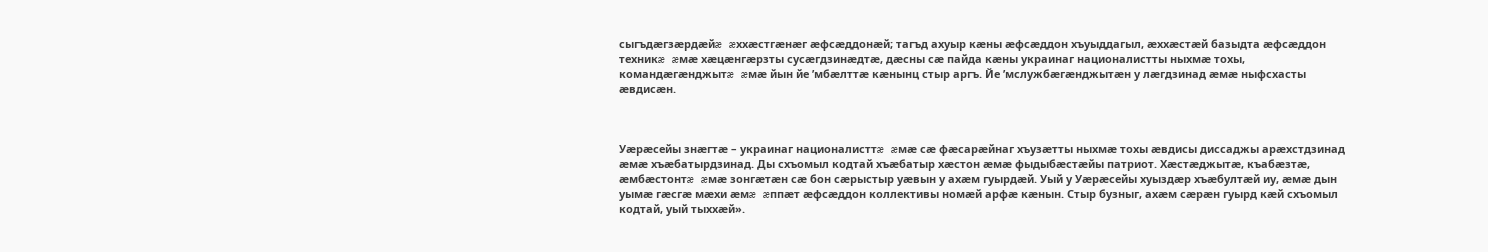сыгъдæгзæрдæйæ æххæстгæнæг æфсæддонæй; тагъд ахуыр кæны æфсæддон хъуыддагыл, æххæстæй базыдта æфсæддон техникæ æмæ хæцæнгæрзты сусæгдзинæдтæ, дæсны сæ пайда кæны украинаг националистты ныхмæ тохы, командæгæнджытæ æмæ йын йе ’мбæлттæ кæнынц стыр аргъ. Йе ’мслужбæгæнджытæн у лæгдзинад æмæ ныфсхасты æвдисæн.



Уæрæсейы знæгтæ – украинаг националисттæ æмæ сæ фæсарæйнаг хъузæтты ныхмæ тохы æвдисы диссаджы арæхстдзинад æмæ хъæбатырдзинад. Ды схъомыл кодтай хъæбатыр хæстон æмæ фыдыбæстæйы патриот. Хæстæджытæ, къабæзтæ, æмбæстонтæ æмæ зонгæтæн сæ бон сæрыстыр уæвын у ахæм гуырдæй. Уый у Уæрæсейы хуыздæр хъæбултæй иу, æмæ дын уымæ гæсгæ мæхи æмæ æппæт æфсæддон коллективы номæй арфæ кæнын. Стыр бузныг, ахæм сæрæн гуырд кæй схъомыл кодтай, уый тыххæй».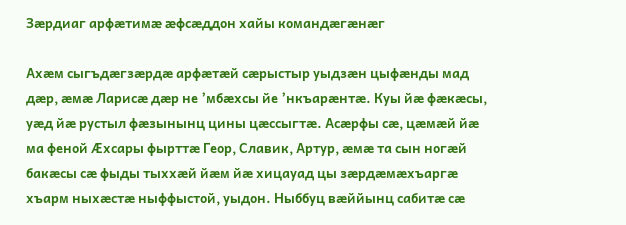Зæрдиаг арфæтимæ æфсæддон хайы командæгæнæг

Ахæм сыгъдæгзæрдæ арфæтæй сæрыстыр уыдзæн цыфæнды мад дæр, æмæ Ларисæ дæр не ’мбæхсы йе ’нкъарæнтæ. Куы йæ фæкæсы, уæд йæ рустыл фæзынынц цины цæссыгтæ. Асæрфы сæ, цæмæй йæ ма феной Æхсары фырттæ Геор, Славик, Артур, æмæ та сын ногæй бакæсы сæ фыды тыххæй йæм йæ хицауад цы зæрдæмæхъаргæ хъарм ныхæстæ ныффыстой, уыдон. Ныббуц вæййынц сабитæ сæ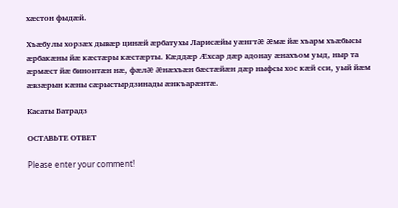хæстон фыдæй.

Хъæбулы хорзæх дывæр цинæй æрбатухы Ларисæйы уæнгтæ æмæ йæ хъарм хъæбысы æрбакæны йæ кæстæры кæстæрты. Кæддæр Æхсар дæр адонау æнахъом уыд, ныр та æрмæст йæ бинонтæн нæ, фæлæ æнæхъæн бæстæйæн дæр ныфсы хос кæй сси, уый йæм æвзæрын кæны сæрыстырдзинады æнкъарæнтæ.

Касаты Батрадз

ОСТАВЬТЕ ОТВЕТ

Please enter your comment!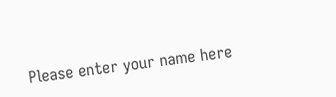Please enter your name here